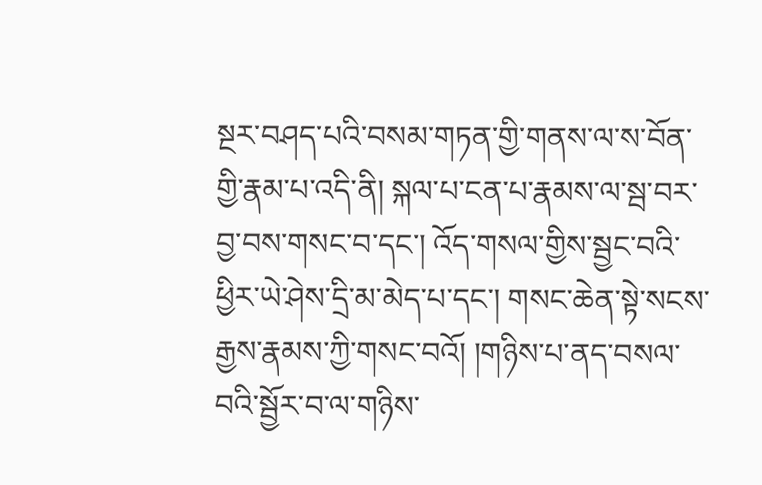སྔར་བཤད་པའི་བསམ་གཏན་གྱི་གནས་ལ་ས་བོན་གྱི་རྣམ་པ་འདི་ནི། སྐལ་པ་ངན་པ་རྣམས་ལ་སྦ་བར་བྱ་བས་གསང་བ་དང་། འོད་གསལ་གྱིས་སྦྱང་བའི་ཕྱིར་ཡེ་ཤེས་དྲི་མ་མེད་པ་དང་། གསང་ཆེན་སྟེ་སངས་རྒྱས་རྣམས་ཀྱི་གསང་བའོ། །གཉིས་པ་ནད་བསལ་བའི་སྦྱོར་བ་ལ་གཉིས་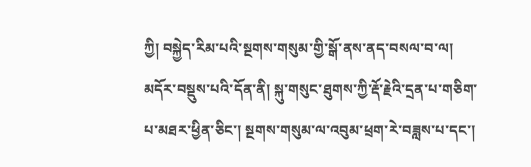ཀྱི། བསྐྱེད་རིམ་པའི་སྔགས་གསུམ་གྱི་སྒོ་ནས་ནད་བསལ་བ་ལ། མདོར་བསྡུས་པའི་དོན་ནི། སྐུ་གསུང་ཐུགས་ཀྱི་རྡོ་རྗེའི་དྲན་པ་གཅིག་པ་མཐར་ཕྱིན་ཅིང་། སྔགས་གསུམ་ལ་འབུམ་ཕྲག་རེ་བཟླས་པ་དང་།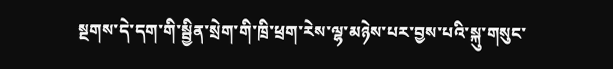སྔགས་དེ་དག་གི་སྦྱིན་སྲེག་གི་ཁྲི་ཕྲག་རེས་ལྷ་མཉེས་པར་བྱས་པའི་སྐུ་གསུང་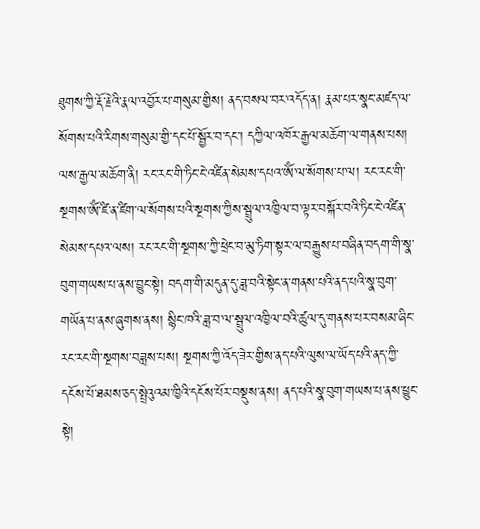ཐུགས་ཀྱི་རྡོ་རྗེའི་རྣལ་འབྱོར་པ་གསུམ་གྱིས། ནད་བསལ་བར་འདོད་ན། རྣམ་པར་སྣང་མཛད་ལ་སོགས་པའི་རིགས་གསུམ་གྱི་དང་པོ་སྦྱོར་བ་དང་། དཀྱིལ་འཁོར་རྒྱལ་མཆོག་ལ་གནས་པས། ལས་རྒྱལ་མཆོག་ནི། རང་རང་གི་ཏིང་ངེ་འཛིན་སེམས་དཔའ་ༀ་ལ་སོགས་པ་ལ། རང་རང་གི་སྔགས་ༀ་ཛི་ན་ཛིག་ལ་སོགས་པའི་སྔགས་ཀྱིས་སྦྲུལ་འཁྱིལ་བ་ལྟར་བསྐོར་བའི་ཏིང་ངེ་འཛིན་སེམས་དཔའ་ལས། རང་རང་གི་སྔགས་ཀྱི་ཕྲེང་བ་མུ་ཏིག་སྟར་ལ་བརྒྱུས་པ་བཞིན་བདག་གི་སྣ་བུག་གཡས་པ་ནས་བྱུང་སྟེ། བདག་གི་མདུན་དུ་ཟླ་བའི་སྟེང་ན་གནས་པའི་ནད་པའི་སྣ་བུག་གཡོན་པ་ནས་ཞུགས་ནས། སྙིང་ཁའི་ཟླ་བ་ལ་སྦྲུལ་འཁྱིལ་བའི་ཚུལ་དུ་གནས་པར་བསམ་ཞིང་རང་རང་གི་སྔགས་བཟླས་པས། སྔགས་ཀྱི་འོད་ཟེར་གྱིས་ནད་པའི་ལུས་ལ་ཡོད་པའི་ནད་ཀྱི་དངོས་པོ་ཐམས་ཅད་སྤྲེའུའམ་ཁྱིའི་དངོས་པོར་བསྡུས་ནས། ནད་པའི་སྣ་བུག་གཡས་པ་ནས་ཕྱུང་སྟེ།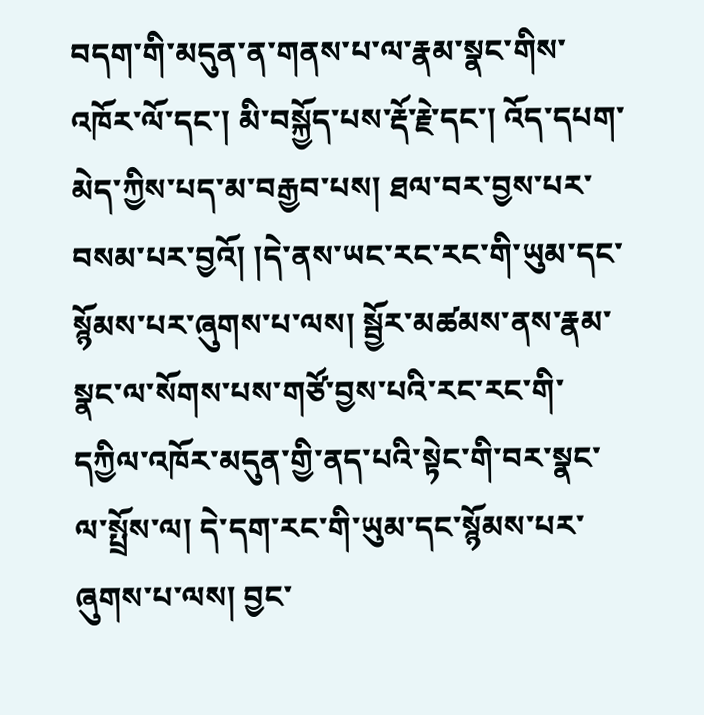བདག་གི་མདུན་ན་གནས་པ་ལ་རྣམ་སྣང་གིས་འཁོར་ལོ་དང་། མི་བསྐྱོད་པས་རྡོ་རྗེ་དང་། འོད་དཔག་མེད་ཀྱིས་པད་མ་བརྒྱབ་པས། ཐལ་བར་བྱས་པར་བསམ་པར་བྱའོ། །དེ་ནས་ཡང་རང་རང་གི་ཡུམ་དང་སྙོམས་པར་ཞུགས་པ་ལས། སྦྱོར་མཚམས་ནས་རྣམ་སྣང་ལ་སོགས་པས་གཙོ་བྱས་པའི་རང་རང་གི་དཀྱིལ་འཁོར་མདུན་གྱི་ནད་པའི་སྟེང་གི་བར་སྣང་ལ་སྤྲོས་ལ། དེ་དག་རང་གི་ཡུམ་དང་སྙོམས་པར་ཞུགས་པ་ལས། བྱང་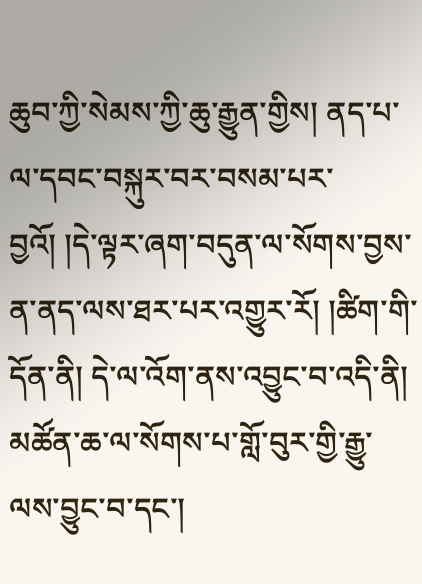ཆུབ་ཀྱི་སེམས་ཀྱི་ཆུ་རྒྱུན་གྱིས། ནད་པ་ལ་དབང་བསྐུར་བར་བསམ་པར་བྱའོ། །དེ་ལྟར་ཞག་བདུན་ལ་སོགས་བྱས་ན་ནད་ལས་ཐར་པར་འགྱུར་རོ། །ཚིག་གི་དོན་ནི། དེ་ལ་འོག་ནས་འབྱུང་བ་འདི་ནི། མཚོན་ཆ་ལ་སོགས་པ་གློ་བུར་གྱི་རྒྱུ་ལས་བྱུང་བ་དང་།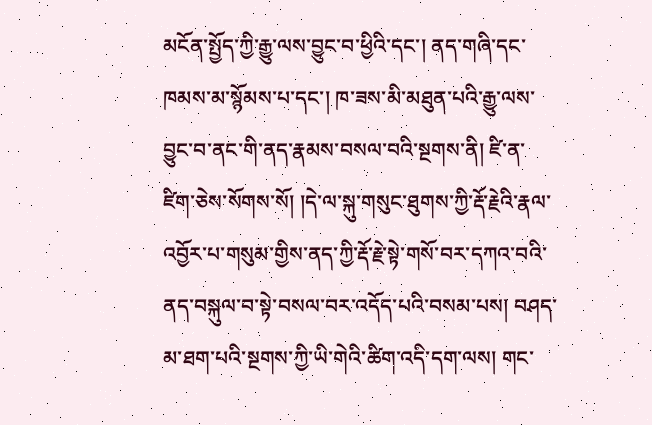མངོན་སྤྱོད་ཀྱི་རྒྱུ་ལས་བྱུང་བ་ཕྱིའི་དང་། ནད་གཞི་དང་ཁམས་མ་སྙོམས་པ་དང་། ཁ་ཟས་མི་མཐུན་པའི་རྒྱུ་ལས་བྱུང་བ་ནང་གི་ནད་རྣམས་བསལ་བའི་སྔགས་ནི། ཛི་ན་ཛིག་ཅེས་སོགས་སོ། །དེ་ལ་སྐུ་གསུང་ཐུགས་ཀྱི་རྡོ་རྗེའི་རྣལ་འབྱོར་པ་གསུམ་གྱིས་ནད་ཀྱི་རྡོ་རྗེ་སྟེ་གསོ་བར་དཀའ་བའི་ནད་བསྐུལ་བ་སྟེ་བསལ་བར་འདོད་པའི་བསམ་པས། བཤད་མ་ཐག་པའི་སྔགས་ཀྱི་ཡི་གེའི་ཚིག་འདི་དག་ལས། གང་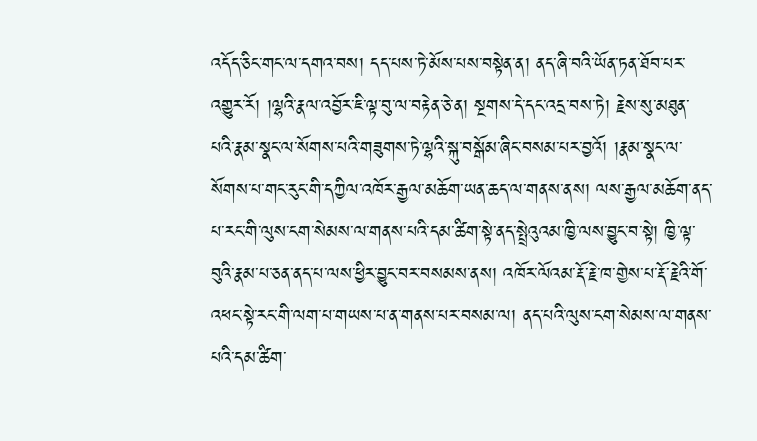འདོད་ཅིང་གང་ལ་དགའ་བས། དད་པས་ཏེ་མོས་པས་བསྟེན་ན། ནད་ཞི་བའི་ཡོན་ཏན་ཐོབ་པར་འགྱུར་རོ། །ལྷའི་རྣལ་འབྱོར་ཇི་ལྟ་བུ་ལ་བརྟེན་ཅེ་ན། སྔགས་དེ་དང་འདྲ་བས་ཏེ། རྗེས་སུ་མཐུན་པའི་རྣམ་སྣང་ལ་སོགས་པའི་གཟུགས་ཏེ་ལྷའི་སྐུ་བསྒོམ་ཞིང་བསམ་པར་བྱའོ། །རྣམ་སྣང་ལ་སོགས་པ་གང་རུང་གི་དཀྱིལ་འཁོར་རྒྱལ་མཆོག་ཡན་ཆད་ལ་གནས་ནས། ལས་རྒྱལ་མཆོག་ནད་པ་རང་གི་ལུས་ངག་སེམས་ལ་གནས་པའི་དམ་ཚིག་སྟེ་ནད་སྤྲེའུའམ་ཁྱི་ལས་བྱུང་བ་སྟེ། ཁྱི་ལྟ་བུའི་རྣམ་པ་ཅན་ནད་པ་ལས་ཕྱིར་བྱུང་བར་བསམས་ནས། འཁོར་ལོའམ་རྡོ་རྗེ་ཁ་གྱེས་པ་རྡོ་རྗེའི་གོ་འཕང་སྟེ་རང་གི་ལག་པ་གཡས་པ་ན་གནས་པར་བསམ་ལ། ནད་པའི་ལུས་ངག་སེམས་ལ་གནས་པའི་དམ་ཚིག་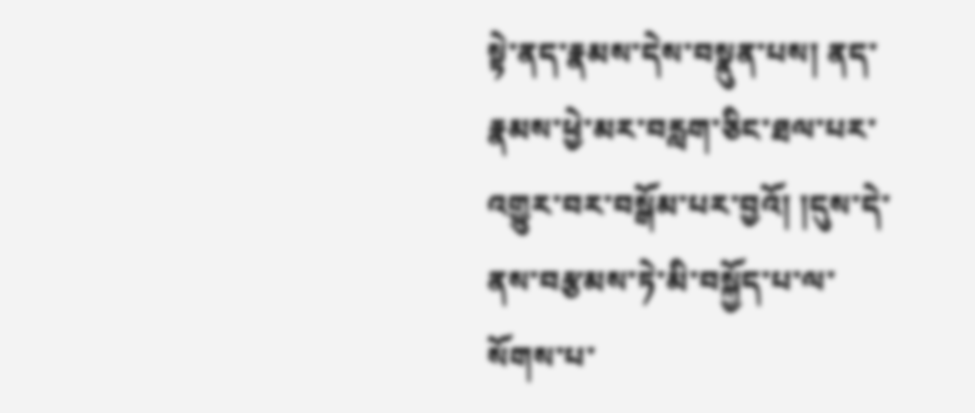སྟེ་ནད་རྣམས་དེས་བསྣུན་པས། ནད་རྣམས་ཕྱེ་མར་བརླག་ཅིང་ཐལ་པར་འགྱུར་བར་བསྒོམ་པར་བྱའོ། །དུས་དེ་ནས་བརྩམས་ཏེ་མི་བསྐྱོད་པ་ལ་སོགས་པ་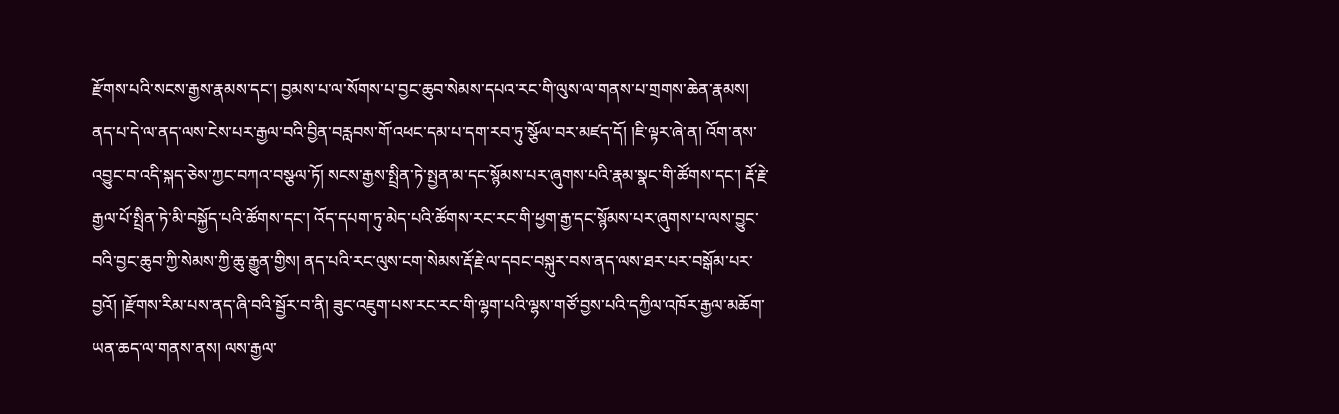རྫོགས་པའི་སངས་རྒྱས་རྣམས་དང་། བྱམས་པ་ལ་སོགས་པ་བྱང་ཆུབ་སེམས་དཔའ་རང་གི་ལུས་ལ་གནས་པ་གྲགས་ཆེན་རྣམས། ནད་པ་དེ་ལ་ནད་ལས་ངེས་པར་རྒྱལ་བའི་བྱིན་བརླབས་གོ་འཕང་དམ་པ་དག་རབ་ཏུ་སྩོལ་བར་མཛད་དོ། །ཇི་ལྟར་ཞེ་ན། འོག་ནས་འབྱུང་བ་འདི་སྐད་ཅེས་ཀྱང་བཀའ་བསྩལ་ཏོ། སངས་རྒྱས་སྤྲིན་ཏེ་སྤྱན་མ་དང་སྙོམས་པར་ཞུགས་པའི་རྣམ་སྣང་གི་ཚོགས་དང་། རྡོ་རྗེ་རྒྱལ་པོ་སྤྲིན་ཏེ་མི་བསྐྱོད་པའི་ཚོགས་དང་། འོད་དཔག་ཏུ་མེད་པའི་ཚོགས་རང་རང་གི་ཕྱག་རྒྱ་དང་སྙོམས་པར་ཞུགས་པ་ལས་བྱུང་བའི་བྱང་ཆུབ་ཀྱི་སེམས་ཀྱི་ཆུ་རྒྱུན་གྱིས། ནད་པའི་རང་ལུས་ངག་སེམས་རྡོ་རྗེ་ལ་དབང་བསྐུར་བས་ནད་ལས་ཐར་པར་བསྒོམ་པར་བྱའོ། །རྫོགས་རིམ་པས་ནད་ཞི་བའི་སྦྱོར་བ་ནི། ཟུང་འཇུག་པས་རང་རང་གི་ལྷག་པའི་ལྷས་གཙོ་བྱས་པའི་དཀྱིལ་འཁོར་རྒྱལ་མཆོག་ཡན་ཆད་ལ་གནས་ནས། ལས་རྒྱལ་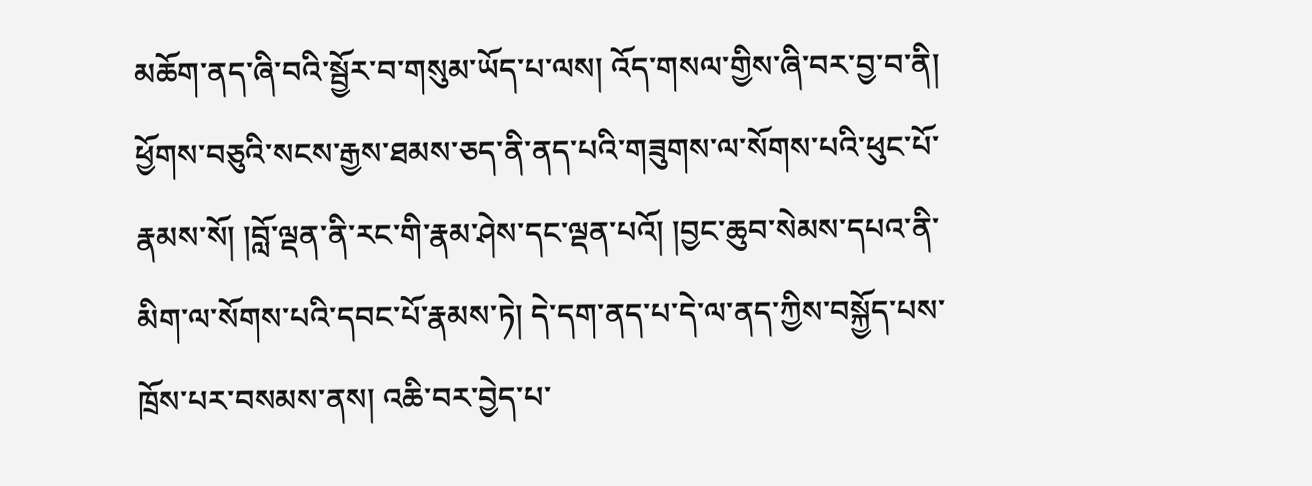མཆོག་ནད་ཞི་བའི་སྦྱོར་བ་གསུམ་ཡོད་པ་ལས། འོད་གསལ་གྱིས་ཞི་བར་བྱ་བ་ནི། ཕྱོགས་བཅུའི་སངས་རྒྱས་ཐམས་ཅད་ནི་ནད་པའི་གཟུགས་ལ་སོགས་པའི་ཕུང་པོ་རྣམས་སོ། །བློ་ལྡན་ནི་རང་གི་རྣམ་ཤེས་དང་ལྡན་པའོ། །བྱང་ཆུབ་སེམས་དཔའ་ནི་མིག་ལ་སོགས་པའི་དབང་པོ་རྣམས་ཏེ། དེ་དག་ནད་པ་དེ་ལ་ནད་ཀྱིས་བསྐྱོད་པས་ཁྲོས་པར་བསམས་ནས། འཆི་བར་བྱེད་པ་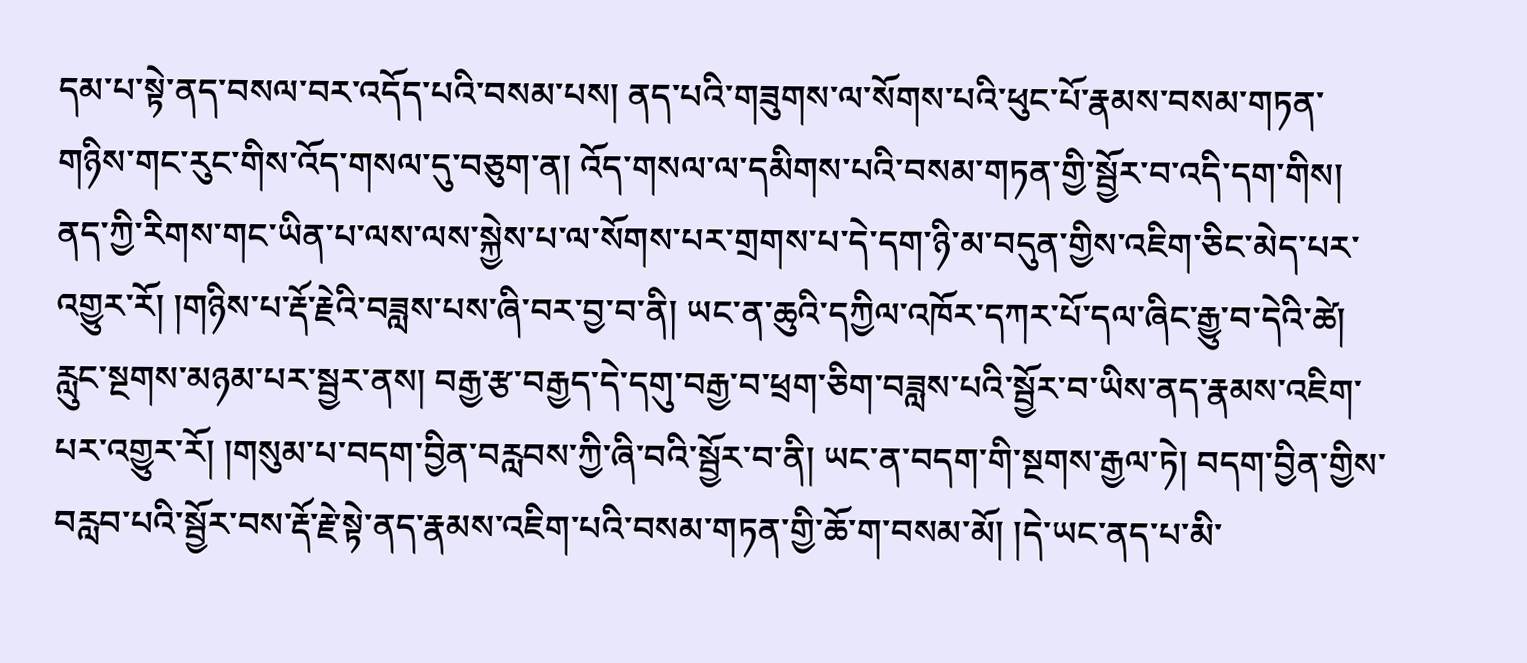དམ་པ་སྟེ་ནད་བསལ་བར་འདོད་པའི་བསམ་པས། ནད་པའི་གཟུགས་ལ་སོགས་པའི་ཕུང་པོ་རྣམས་བསམ་གཏན་གཉིས་གང་རུང་གིས་འོད་གསལ་དུ་བཅུག་ན། འོད་གསལ་ལ་དམིགས་པའི་བསམ་གཏན་གྱི་སྦྱོར་བ་འདི་དག་གིས། ནད་ཀྱི་རིགས་གང་ཡིན་པ་ལས་ལས་སྐྱེས་པ་ལ་སོགས་པར་གྲགས་པ་དེ་དག་ཉི་མ་བདུན་གྱིས་འཇིག་ཅིང་མེད་པར་འགྱུར་རོ། །གཉིས་པ་རྡོ་རྗེའི་བཟླས་པས་ཞི་བར་བྱ་བ་ནི། ཡང་ན་ཆུའི་དཀྱིལ་འཁོར་དཀར་པོ་དལ་ཞིང་རྒྱུ་བ་དེའི་ཚེ། རླུང་སྔགས་མཉམ་པར་སྦྱར་ནས། བརྒྱ་རྩ་བརྒྱད་དེ་དགུ་བརྒྱ་བ་ཕྲག་ཅིག་བཟླས་པའི་སྦྱོར་བ་ཡིས་ནད་རྣམས་འཇིག་པར་འགྱུར་རོ། །གསུམ་པ་བདག་བྱིན་བརླབས་ཀྱི་ཞི་བའི་སྦྱོར་བ་ནི། ཡང་ན་བདག་གི་སྔགས་རྒྱལ་ཏེ། བདག་བྱིན་གྱིས་བརླབ་པའི་སྦྱོར་བས་རྡོ་རྗེ་སྟེ་ནད་རྣམས་འཇིག་པའི་བསམ་གཏན་གྱི་ཆོ་ག་བསམ་མོ། །དེ་ཡང་ནད་པ་མི་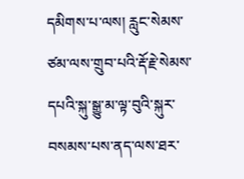དམིགས་པ་ལས། རླུང་སེམས་ཙམ་ལས་གྲུབ་པའི་རྡོ་རྗེ་སེམས་དཔའི་སྐུ་སྒྱུ་མ་ལྟ་བུའི་སྐུར་བསམས་པས་ནད་ལས་ཐར་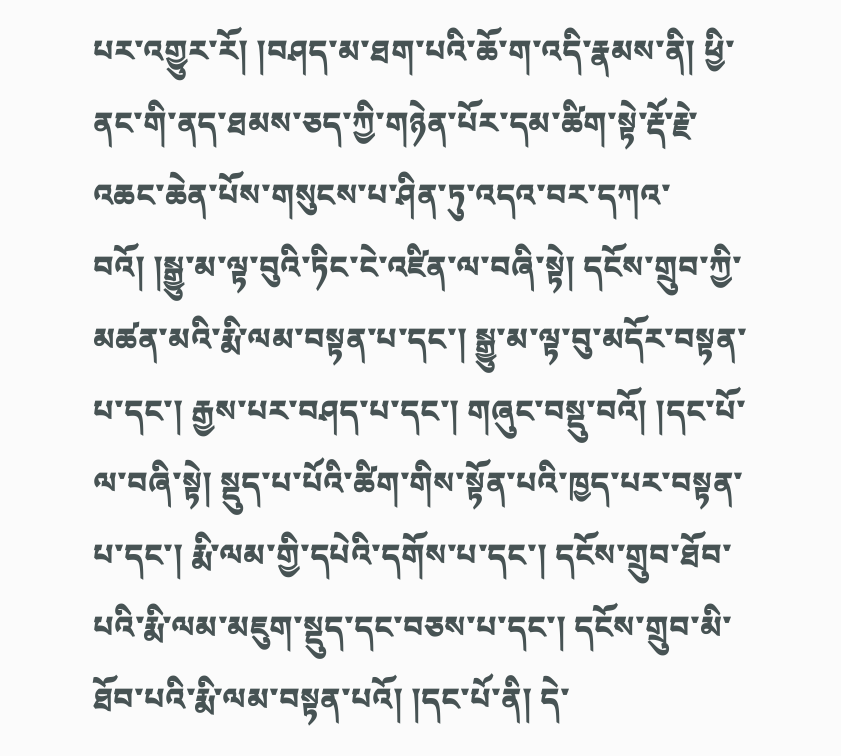པར་འགྱུར་རོ། །བཤད་མ་ཐག་པའི་ཆོ་ག་འདི་རྣམས་ནི། ཕྱི་ནང་གི་ནད་ཐམས་ཅད་ཀྱི་གཉེན་པོར་དམ་ཚིག་སྟེ་རྡོ་རྗེ་འཆང་ཆེན་པོས་གསུངས་པ་ཤིན་ཏུ་འདའ་བར་དཀའ་བའོ། །སྒྱུ་མ་ལྟ་བུའི་ཏིང་ངེ་འཛིན་ལ་བཞི་སྟེ། དངོས་གྲུབ་ཀྱི་མཚན་མའི་རྨི་ལམ་བསྟན་པ་དང་། སྒྱུ་མ་ལྟ་བུ་མདོར་བསྟན་པ་དང་། རྒྱས་པར་བཤད་པ་དང་། གཞུང་བསྡུ་བའོ། །དང་པོ་ལ་བཞི་སྟེ། སྡུད་པ་པོའི་ཚིག་གིས་སྟོན་པའི་ཁྱད་པར་བསྟན་པ་དང་། རྨི་ལམ་གྱི་དཔེའི་དགོས་པ་དང་། དངོས་གྲུབ་ཐོབ་པའི་རྨི་ལམ་མཇུག་སྡུད་དང་བཅས་པ་དང་། དངོས་གྲུབ་མི་ཐོབ་པའི་རྨི་ལམ་བསྟན་པའོ། །དང་པོ་ནི། དེ་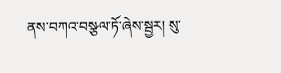ནས་བཀའ་བསྩལ་ཏོ་ཞེས་སྦྱར། སུ་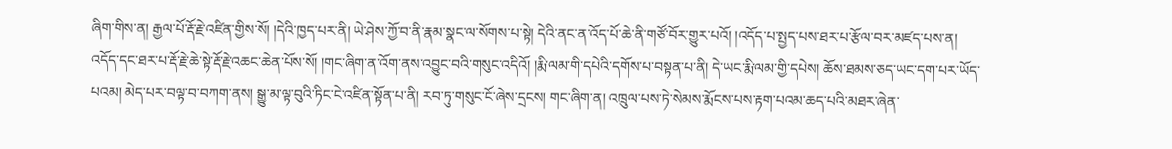ཞིག་གིས་ན། རྒྱལ་པོ་རྡོ་རྗེ་འཛིན་གྱིས་སོ། །དེའི་ཁྱད་པར་ནི། ཡེ་ཤེས་ཀྱོ་བ་ནི་རྣམ་སྣང་ལ་སོགས་པ་སྟེ། དེའི་ནང་ན་འོད་པོ་ཆེ་ནི་གཙོ་བོར་གྱུར་པའོ། །འདོད་པ་སྤྱད་པས་ཐར་པ་རྩོལ་བར་མཛད་པས་ན། འདོད་དང་ཐར་པ་རྡོ་རྗེ་ཆེ་སྟེ་རྡོ་རྗེ་འཆང་ཆེན་པོས་སོ། །གང་ཞིག་ན་འོག་ནས་འབྱུང་བའི་གསུང་འདིའོ། །རྨི་ལམ་གི་དཔེའི་དགོས་པ་བསྟན་པ་ནི། དེ་ཡང་རྨི་ལམ་གྱི་དཔེས། ཆོས་ཐམས་ཅད་ཡང་དག་པར་ཡོད་པའམ། མེད་པར་བལྟ་བ་བཀག་ནས། སྒྱུ་མ་ལྟ་བུའི་ཏིང་ངེ་འཛིན་སྟོན་པ་ནི། རབ་ཏུ་གསུང་ངོ་ཞེས་དྲངས། གང་ཞིག་ན། འཁྲུལ་པས་ཏེ་སེམས་རྨོངས་པས་རྟག་པའམ་ཆད་པའི་མཐར་ཞེན་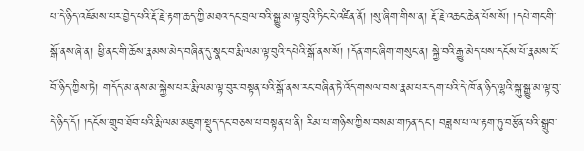པ་དེ་ཉིད་འཇོམས་པར་བྱེད་པའི་རྡོ་རྗེ་རྟག་ཆད་ཀྱི་མཐའ་དང་བྲལ་བའི་སྒྱུ་མ་ལྟ་བུའི་ཏིང་ངེ་འཛིན་ནོ། །སུ་ཞིག་གིས་ན། རྡོ་རྗེ་འཆང་ཆེན་པོས་སོ། །དཔེ་གང་གི་སྒོ་ནས་ཞེ་ན། ཕྱི་ནང་གི་ཆོས་རྣམས་མེད་བཞིན་དུ་སྣང་བ་རྨི་ལམ་ལྟ་བུའི་དཔེའི་སྒོ་ནས་སོ། །དོན་གང་ཞིག་གསུང་ན། སྐྱེ་བའི་རྒྱུ་མེད་པས་དངོས་པོ་རྣམས་ངོ་བོ་ཉིད་ཀྱིས་ཏེ། གདོད་མ་ནས་མ་སྐྱེས་པར་རྨི་ལམ་ལྟ་བུར་བསྟན་པའི་སྒོ་ནས་རང་བཞིན་ཏེ་འོད་གསལ་བས་རྣམ་པར་དག་པའི་དེ་ཁོ་ན་ཉིད་ལྷའི་སྐུ་སྒྱུ་མ་ལྟ་བུ་དེ་ཉིད་དོ། །དངོས་གྲུབ་ཐོབ་པའི་རྨི་ལམ་མཇུག་སྡུད་དང་བཅས་པ་བསྟན་པ་ནི། རིམ་པ་གཉིས་ཀྱིས་བསམ་གཏན་དང་། བཟླས་པ་ལ་རྟག་ཏུ་བརྩོན་པའི་སྒྲུབ་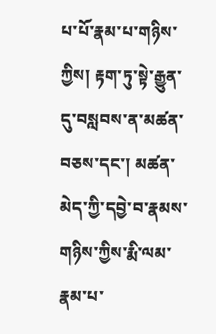པ་པོ་རྣམ་པ་གཉིས་ཀྱིས། རྟག་ཏུ་སྟེ་རྒྱུན་དུ་བསླབས་ན་མཚན་བཅས་དང་། མཚན་མེད་ཀྱི་དབྱེ་བ་རྣམས་གཉིས་ཀྱིས་རྨི་ལམ་རྣམ་པ་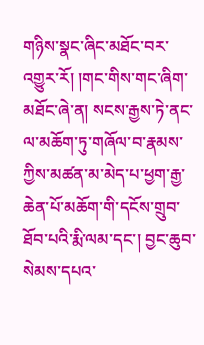གཉིས་སྣང་ཞིང་མཐོང་བར་འགྱུར་རོ། །གང་གིས་གང་ཞིག་མཐོང་ཞེ་ན། སངས་རྒྱས་ཏེ་ནང་ལ་མཆོག་ཏུ་གཞོལ་བ་རྣམས་ཀྱིས་མཚན་མ་མེད་པ་ཕྱག་རྒྱ་ཆེན་པོ་མཆོག་གི་དངོས་གྲུབ་ཐོབ་པའི་རྨི་ལམ་དང་། བྱང་ཆུབ་སེམས་དཔའ་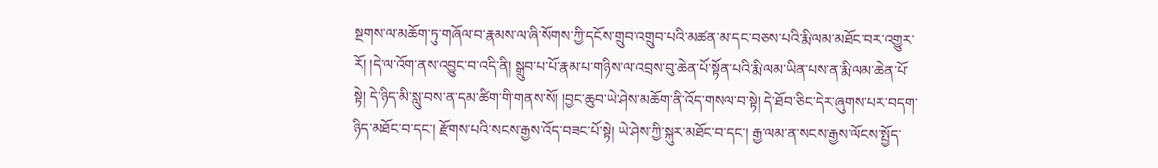སྔགས་ལ་མཆོག་ཏུ་གཞོལ་བ་རྣམས་ལ་ཞི་སོགས་ཀྱི་དངོས་གྲུབ་འགྲུབ་པའི་མཚན་མ་དང་བཅས་པའི་རྨི་ལམ་མཐོང་བར་འགྱུར་རོ། །དེ་ལ་འོག་ནས་འབྱུང་བ་འདི་ནི། སྒྲུབ་པ་པོ་རྣམ་པ་གཉིས་ལ་འབྲས་བུ་ཆེན་པོ་སྟོན་པའི་རྨི་ལམ་ཡིན་པས་ན་རྨི་ལམ་ཆེན་པོ་སྟེ། དེ་ཉིད་མི་སླུ་བས་ན་དམ་ཚིག་གི་གནས་སོ། །བྱང་ཆུབ་ཡེ་ཤེས་མཆོག་ནི་འོད་གསལ་བ་སྟེ། དེ་ཐོབ་ཅིང་དེར་ཞུགས་པར་བདག་ཉིད་མཐོང་བ་དང་། རྫོགས་པའི་སངས་རྒྱས་འོད་བཟང་པོ་སྟེ། ཡེ་ཤེས་ཀྱི་སྐུར་མཐོང་བ་དང་། རྒྱ་ལམ་ན་སངས་རྒྱས་ལོངས་སྤྱོད་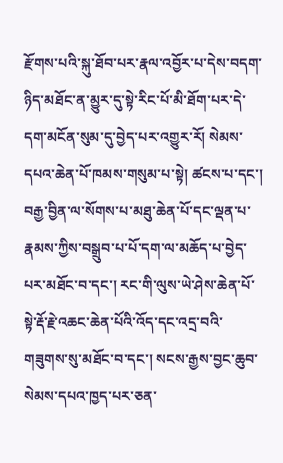རྫོགས་པའི་སྐུ་ཐོབ་པར་རྣལ་འབྱོར་པ་དེས་བདག་ཉིད་མཐོང་ན་མྱུར་དུ་སྟེ་རིང་པོ་མི་ཐོག་པར་དེ་དག་མངོན་སུམ་དུ་བྱེད་པར་འགྱུར་རོ། སེམས་དཔའ་ཆེན་པོ་ཁམས་གསུམ་པ་སྟེ། ཚངས་པ་དང་། བརྒྱ་བྱིན་ལ་སོགས་པ་མཐུ་ཆེན་པོ་དང་ལྡན་པ་རྣམས་ཀྱིས་བསྒྲུབ་པ་པོ་དག་ལ་མཆོད་པ་བྱེད་པར་མཐོང་བ་དང་། རང་གི་ལུས་ཡེ་ཤེས་ཆེན་པོ་སྟེ་རྡོ་རྗེ་འཆང་ཆེན་པོའི་འོད་དང་འདྲ་བའི་གཟུགས་སུ་མཐོང་བ་དང་། སངས་རྒྱས་བྱང་ཆུབ་སེམས་དཔའ་ཁྱད་པར་ཅན་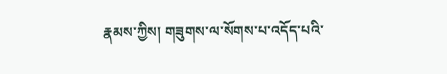རྣམས་ཀྱིས། གཟུགས་ལ་སོགས་པ་འདོད་པའི་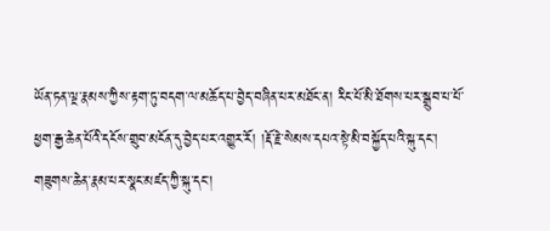ཡོན་ཏན་ལྔ་རྣམས་ཀྱིས་རྟག་ཏུ་བདག་ལ་མཆོད་པ་བྱེད་བཞིན་པར་མཐོང་ན། རིང་པོ་མི་ཐོགས་པར་སྒྲུབ་པ་པོ་ཕྱག་རྒྱ་ཆེན་པོའི་དངོས་གྲུབ་མངོན་དུ་བྱེད་པར་འགྱུར་རོ། །རྡོ་རྗེ་སེམས་དཔའ་སྟེ་མི་བསྐྱོད་པའི་སྐུ་དང་། གཟུགས་ཆེན་རྣམ་པར་སྣང་མཛད་ཀྱི་སྐུ་དང་།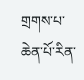གྲགས་པ་ཆེན་པོ་རིན་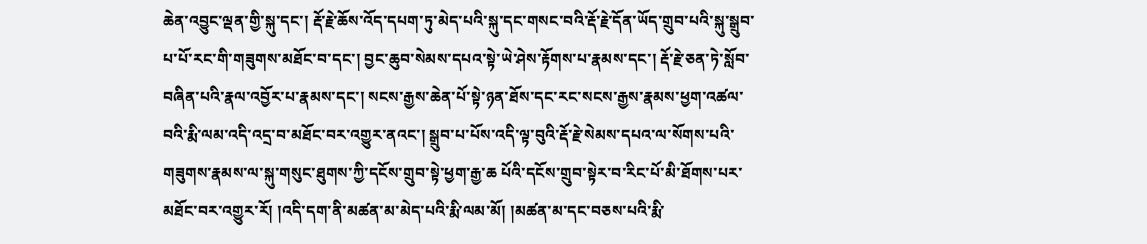ཆེན་འབྱུང་ལྡན་གྱི་སྐུ་དང་། རྡོ་རྗེ་ཆོས་འོད་དཔག་ཏུ་མེད་པའི་སྐུ་དང་གསང་བའི་རྡོ་རྗེ་དོན་ཡོད་གྲུབ་པའི་སྐུ་སྒྲུབ་པ་པོ་རང་གི་གཟུགས་མཐོང་བ་དང་། བྱང་ཆུབ་སེམས་དཔའ་སྟེ་ཡེ་ཤེས་རྟོགས་པ་རྣམས་དང་། རྡོ་རྗེ་ཅན་ཏེ་སློབ་བཞིན་པའི་རྣལ་འབྱོར་པ་རྣམས་དང་། སངས་རྒྱས་ཆེན་པོ་སྟེ་ཉན་ཐོས་དང་རང་སངས་རྒྱས་རྣམས་ཕྱག་འཚལ་བའི་རྨི་ལམ་འདི་འདྲ་བ་མཐོང་བར་འགྱུར་ནའང་། སྒྲུབ་པ་པོས་འདི་ལྟ་བུའི་རྡོ་རྗེ་སེམས་དཔའ་ལ་སོགས་པའི་གཟུགས་རྣམས་ལ་སྐུ་གསུང་ཐུགས་ཀྱི་དངོས་གྲུབ་སྟེ་ཕྱག་རྒྱ་ཆ པོའི་དངོས་གྲུབ་སྟེར་བ་རིང་པོ་མི་ཐོགས་པར་མཐོང་བར་འགྱུར་རོ། །འདི་དག་ནི་མཚན་མ་མེད་པའི་རྨི་ལམ་མོ། །མཚན་མ་དང་བཅས་པའི་རྨི་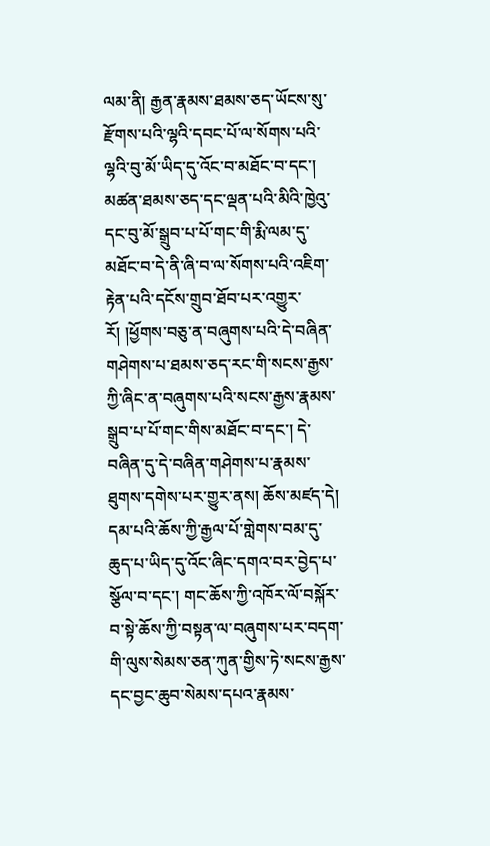ལམ་ནི། རྒྱན་རྣམས་ཐམས་ཅད་ཡོངས་སུ་རྫོགས་པའི་ལྷའི་དབང་པོ་ལ་སོགས་པའི་ལྷའི་བུ་མོ་ཡིད་དུ་འོང་བ་མཐོང་བ་དང་། མཚན་ཐམས་ཅད་དང་ལྡན་པའི་མིའི་ཁྱེའུ་དང་བུ་མོ་སྒྲུབ་པ་པོ་གང་གི་རྨི་ལམ་དུ་མཐོང་བ་དེ་ནི་ཞི་བ་ལ་སོགས་པའི་འཇིག་རྟེན་པའི་དངོས་གྲུབ་ཐོབ་པར་འགྱུར་རོ། །ཕྱོགས་བཅུ་ན་བཞུགས་པའི་དེ་བཞིན་གཤེགས་པ་ཐམས་ཅད་རང་གི་སངས་རྒྱས་ཀྱི་ཞིང་ན་བཞུགས་པའི་སངས་རྒྱས་རྣམས་སྒྲུབ་པ་པོ་གང་གིས་མཐོང་བ་དང་། དེ་བཞིན་དུ་དེ་བཞིན་གཤེགས་པ་རྣམས་ཐུགས་དགེས་པར་གྱུར་ནས། ཆོས་མཛད་དེ། དམ་པའི་ཆོས་ཀྱི་རྒྱལ་པོ་གླེགས་བམ་དུ་ཆུད་པ་ཡིད་དུ་འོང་ཞིང་དགའ་བར་བྱེད་པ་སྩོལ་བ་དང་། གང་ཆོས་ཀྱི་འཁོར་ལོ་བསྐོར་བ་སྟེ་ཆོས་ཀྱི་བསྟན་ལ་བཞུགས་པར་བདག་གི་ལུས་སེམས་ཅན་ཀུན་གྱིས་ཏེ་སངས་རྒྱས་དང་བྱང་ཆུབ་སེམས་དཔའ་རྣམས་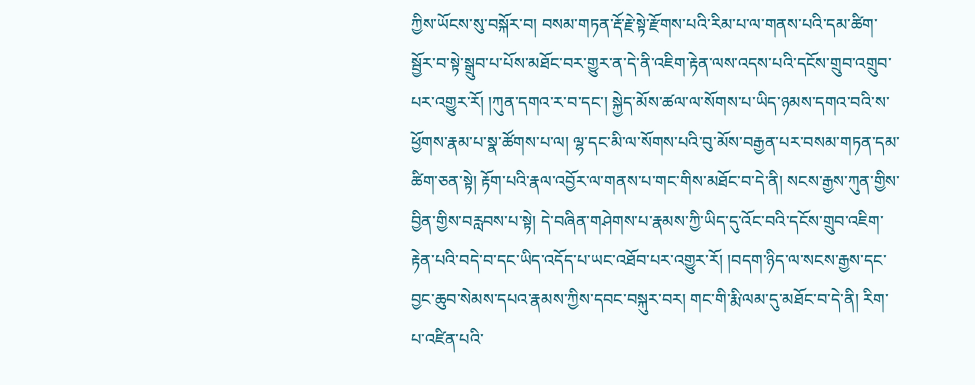ཀྱིས་ཡོངས་སུ་བསྐོར་བ། བསམ་གཏན་རྡོ་རྗེ་སྟེ་རྫོགས་པའི་རིམ་པ་ལ་གནས་པའི་དམ་ཚིག་སྦྱོར་བ་སྟེ་སྒྲུབ་པ་པོས་མཐོང་བར་གྱུར་ན་དེ་ནི་འཇིག་རྟེན་ལས་འདས་པའི་དངོས་གྲུབ་འགྲུབ་པར་འགྱུར་རོ། །ཀུན་དགའ་ར་བ་དང་། སྐྱེད་མོས་ཚལ་ལ་སོགས་པ་ཡིད་ཉམས་དགའ་བའི་ས་ཕྱོགས་རྣམ་པ་སྣ་ཚོགས་པ་ལ། ལྷ་དང་མི་ལ་སོགས་པའི་བུ་མོས་བརྒྱན་པར་བསམ་གཏན་དམ་ཚིག་ཅན་སྟེ། རྟོག་པའི་རྣལ་འབྱོར་ལ་གནས་པ་གང་གིས་མཐོང་བ་དེ་ནི། སངས་རྒྱས་ཀུན་གྱིས་བྱིན་གྱིས་བརླབས་པ་སྟེ། དེ་བཞིན་གཤེགས་པ་རྣམས་ཀྱི་ཡིད་དུ་འོང་བའི་དངོས་གྲུབ་འཇིག་རྟེན་པའི་བདེ་བ་དང་ཡིད་འདོད་པ་ཡང་འཐོབ་པར་འགྱུར་རོ། །བདག་ཉིད་ལ་སངས་རྒྱས་དང་བྱང་ཆུབ་སེམས་དཔའ་རྣམས་ཀྱིས་དབང་བསྐུར་བར། གང་གི་རྨི་ལམ་དུ་མཐོང་བ་དེ་ནི། རིག་པ་འཛིན་པའི་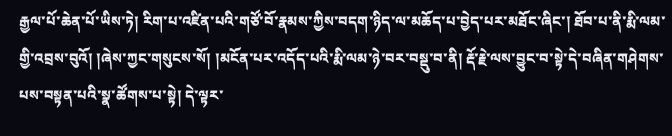རྒྱལ་པོ་ཆེན་པོ་ཡིས་ཏེ། རིག་པ་འཛིན་པའི་གཙོ་བོ་རྣམས་ཀྱིས་བདག་ཉིད་ལ་མཆོད་པ་བྱེད་པར་མཐོང་ཞིང་། ཐོབ་པ་ནི་རྨི་ལམ་གྱི་འབྲས་བུའོ། །ཞེས་ཀྱང་གསུངས་སོ། །མངོན་པར་འདོད་པའི་རྨི་ལམ་ཉེ་བར་བསྡུ་བ་ནི། རྡོ་རྗེ་ལས་བྱུང་བ་སྟེ་དེ་བཞིན་གཤེགས་པས་བསྟན་པའི་སྣ་ཚོགས་པ་སྟེ། དེ་ལྟར་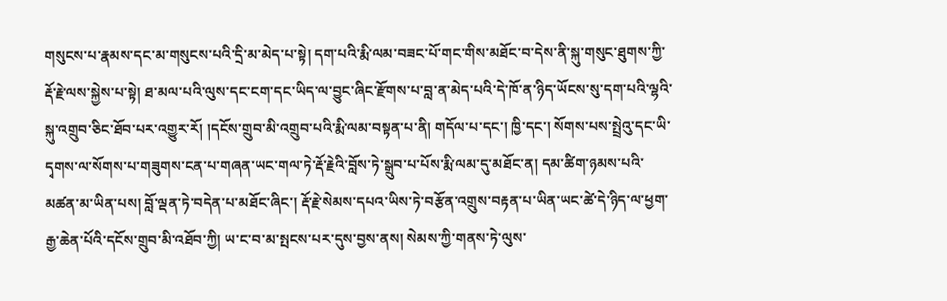གསུངས་པ་རྣམས་དང་མ་གསུངས་པའི་དྲི་མ་མེད་པ་སྟེ། དག་པའི་རྨི་ལམ་བཟང་པོ་གང་གིས་མཐོང་བ་དེས་ནི་སྐུ་གསུང་ཐུགས་ཀྱི་རྡོ་རྗེ་ལས་སྐྱེས་པ་སྟེ། ཐ་མལ་པའི་ལུས་དང་ངག་དང་ཡིད་ལ་བྱུང་ཞིང་རྫོགས་པ་བླ་ན་མེད་པའི་དེ་ཁོ་ན་ཉིད་ཡོངས་སུ་དག་པའི་ལྷའི་སྐུ་འགྲུབ་ཅིང་ཐོབ་པར་འགྱུར་རོ། །དངོས་གྲུབ་མི་འགྲུབ་པའི་རྨི་ལམ་བསྟན་པ་ནི། གདོལ་པ་དང་། ཁྱི་དང་། སོགས་པས་སྤྲེའུ་དང་ཡི་དྭགས་ལ་སོགས་པ་གཟུགས་ངན་པ་གཞན་ཡང་གལ་ཏེ་རྡོ་རྗེའི་བློས་ཏེ་སྒྲུབ་པ་པོས་རྨི་ལམ་དུ་མཐོང་ན། དམ་ཚིག་ཉམས་པའི་མཚན་མ་ཡིན་པས། བློ་ལྡན་ཏེ་བདེན་པ་མཐོང་ཞིང་། རྡོ་རྗེ་སེམས་དཔའ་ཡིས་ཏེ་བརྩོན་འགྲུས་བརྟན་པ་ཡིན་ཡང་ཚེ་དེ་ཉིད་ལ་ཕྱག་རྒྱ་ཆེན་པོའི་དངོས་གྲུབ་མི་འཐོབ་ཀྱི། ཡ་ང་བ་མ་སྤངས་པར་དུས་བྱས་ནས། སེམས་ཀྱི་གནས་ཏེ་ལུས་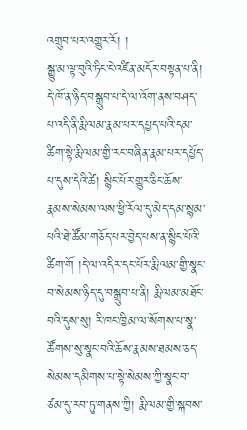འགྲུབ་པར་འགྱུར་རོ། །
སྒྱུ་མ་ལྟ་བུའི་ཏིང་ངེ་འཛིན་མདོར་བསྟན་པ་ནི། དེ་ཁོ་ན་ཉིད་བསྒྲུབ་པ་དེ་ལ་འོག་ནས་བཤད་པ་འདི་ནི་རྨི་ལམ་རྣམ་པར་དཔྱད་པའི་དམ་ཚིག་སྟེ་རྨི་ལམ་གྱི་རང་བཞིན་རྣམ་པར་དཔྱོད་པ་དུས་དེའི་ཚེ། སྙིང་པོར་གྱུར་ཅིང་ཆོས་རྣམས་སེམས་ལས་ཕྱི་རོལ་དུ་མེད་དམ་སྙམ་པའི་ཐེ་ཚོམ་གཅོད་པར་བྱེད་པས་ན་སྙིང་པོའི་ཚིག་གོ །དེ་ལ་འདིར་དང་པོར་རྨི་ལམ་གྱི་སྣང་བ་སེམས་ཉིད་དུ་བསྒྲུབ་པ་ནི། རྨི་ལམ་མཐོང་བའི་དུས་སུ། རི་ཁང་ཁྱིམ་ལ་སོགས་པ་སྣ་ཚོགས་སུ་སྣང་བའི་ཆོས་རྣམས་ཐམས་ཅད་སེམས་དམིགས་པ་སྟེ་སེམས་ཀྱི་སྣང་བ་ཙམ་དུ་རབ་ཏུ་གནས་ཀྱི། རྨི་ལམ་གྱི་སྐབས་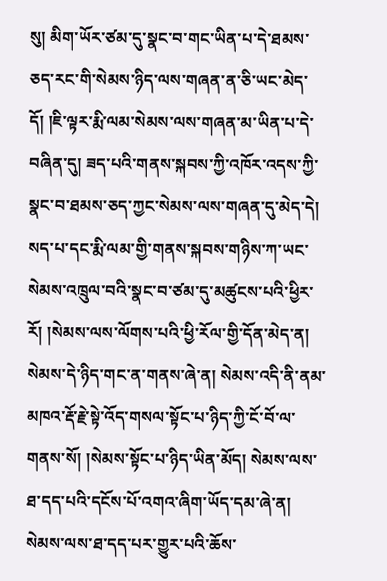སུ། མིག་ཡོར་ཙམ་དུ་སྣང་བ་གང་ཡིན་པ་དེ་ཐམས་ཅད་རང་གི་སེམས་ཉིད་ལས་གཞན་ན་ཅི་ཡང་མེད་དོ། །ཇི་ལྟར་རྨི་ལམ་སེམས་ལས་གཞན་མ་ཡིན་པ་དེ་བཞིན་དུ། ཟད་པའི་གནས་སྐབས་ཀྱི་འཁོར་འདས་ཀྱི་སྣང་བ་ཐམས་ཅད་ཀྱང་སེམས་ལས་གཞན་དུ་མེད་དེ། སད་པ་དང་རྨི་ལམ་གྱི་གནས་སྐབས་གཉིས་ཀ་ཡང་སེམས་འཁྲུལ་བའི་སྣང་བ་ཙམ་དུ་མཚུངས་པའི་ཕྱིར་རོ། །སེམས་ལས་ལོགས་པའི་ཕྱི་རོལ་གྱི་དོན་མེད་ན། སེམས་དེ་ཉིད་གང་ན་གནས་ཞེ་ན། སེམས་འདི་ནི་ནམ་མཁའ་རྡོ་རྗེ་སྟེ་འོད་གསལ་སྟོང་པ་ཉིད་ཀྱི་ངོ་བོ་ལ་གནས་སོ། །སེམས་སྟོང་པ་ཉིད་ཡིན་མོད། སེམས་ལས་ཐ་དད་པའི་དངོས་པོ་འགའ་ཞིག་ཡོད་དམ་ཞེ་ན། སེམས་ལས་ཐ་དད་པར་གྱུར་པའི་ཆོས་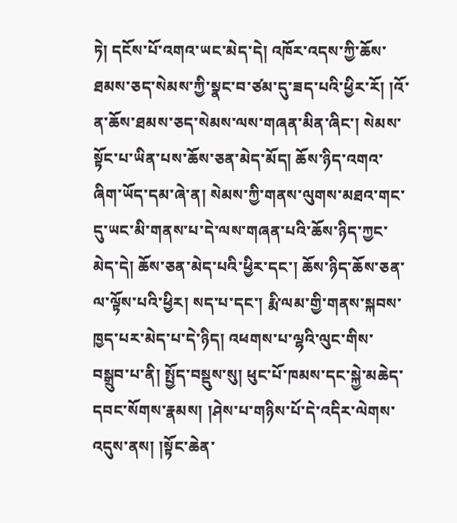ཏེ། དངོས་པོ་འགའ་ཡང་མེད་དེ། འཁོར་འདས་ཀྱི་ཆོས་ཐམས་ཅད་སེམས་ཀྱི་སྣང་བ་ཙམ་དུ་ཟད་པའི་ཕྱིར་རོ། །འོ་ན་ཆོས་ཐམས་ཅད་སེམས་ལས་གཞན་མིན་ཞིང་། སེམས་སྟོང་པ་ཡིན་པས་ཆོས་ཅན་མེད་མོད། ཆོས་ཉིད་འགའ་ཞིག་ཡོད་དམ་ཞེ་ན། སེམས་ཀྱི་གནས་ལུགས་མཐའ་གང་དུ་ཡང་མི་གནས་པ་དེ་ལས་གཞན་པའི་ཆོས་ཉིད་ཀྱང་མེད་དེ། ཆོས་ཅན་མེད་པའི་ཕྱིར་དང་། ཆོས་ཉིད་ཆོས་ཅན་ལ་ལྟོས་པའི་ཕྱིར། སད་པ་དང་། རྨི་ལམ་གྱི་གནས་སྐབས་ཁྱད་པར་མེད་པ་དེ་ཉིད། འཕགས་པ་ལྷའི་ལུང་གིས་བསྒྲུབ་པ་ནི། སྤྱོད་བསྡུས་སུ། ཕུང་པོ་ཁམས་དང་སྐྱེ་མཆེད་དབང་སོགས་རྣམས། །ཤེས་པ་གཉིས་པོ་དེ་འདིར་ལེགས་འདུས་ནས། །སྟོང་ཆེན་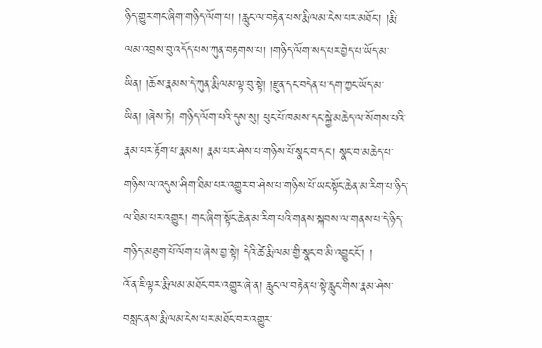ཉིད་གྱུར་གང་ཞིག་གཉིད་ལོག་པ། །རླུང་ལ་བརྟེན་པས་རྨི་ལམ་ངེས་པར་མཐོང་། །རྨི་ལམ་འབྲས་བུ་འདོད་པས་ཀུན་བརྟགས་པ། །གཉིད་ལོག་སད་པར་བྱེད་པ་ཡོད་མ་ཡིན། །ཆོས་རྣམས་དེ་ཀུན་རྨི་ལམ་ལྟ་བུ་སྟེ། །རྫུན་དང་བདེན་པ་དག་ཀྱང་ཡོད་མ་ཡིན། །ཞེས་ཏེ། གཉིད་ལོག་པའི་དུས་སུ། ཕུང་པོ་ཁམས་དང་སྐྱེ་མཆེད་ལ་སོགས་པའི་རྣམ་པར་རྟོག་པ་རྣམས། རྣམ་པར་ཤེས་པ་གཉིས་པོ་སྣང་བ་དང་། སྣང་བ་མཆེད་པ་གཉིས་ལ་འདུས་ཤིག་ཐིམ་པར་འགྱུར་བ་ཤེས་པ་གཉིས་པོ་ཡང་སྟོང་ཆེན་མ་རིག་པ་ཉིད་ལ་ཐིམ་པར་འགྱུར། གང་ཞིག་སྟོང་ཆེན་མ་རིག་པའི་གནས་སྐབས་ལ་གནས་པ་དེ་ཉིད་གཉིད་མཐུག་པོ་ལོག་པ་ཞེས་བྱ་སྟེ། དེའི་ཚེ་རྨི་ལམ་གྱི་སྣང་བ་མི་འབྱུང་ངོ་། །
འོ་ན་ཇི་ལྟར་རྨི་ལམ་མཐོང་བར་འགྱུར་ཞེ་ན། རླུང་ལ་བརྟེན་པ་སྟེ་རླུང་གིས་རྣམ་ཤེས་བསླང་ནས་རྨི་ལམ་ངེས་པར་མཐོང་བར་འགྱུར་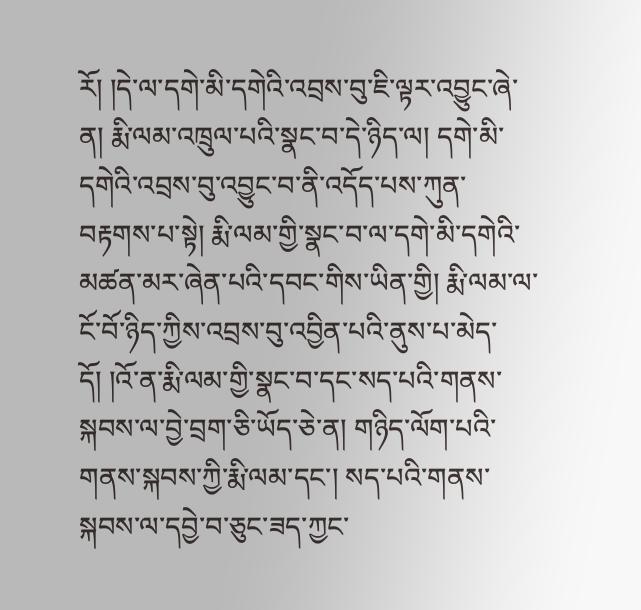རོ། །དེ་ལ་དགེ་མི་དགེའི་འབྲས་བུ་ཇི་ལྟར་འབྱུང་ཞེ་ན། རྨི་ལམ་འཁྲུལ་པའི་སྣང་བ་དེ་ཉིད་ལ། དགེ་མི་དགེའི་འབྲས་བུ་འབྱུང་བ་ནི་འདོད་པས་ཀུན་བརྟགས་པ་སྟེ། རྨི་ལམ་གྱི་སྣང་བ་ལ་དགེ་མི་དགེའི་མཚན་མར་ཞེན་པའི་དབང་གིས་ཡིན་གྱི། རྨི་ལམ་ལ་ངོ་བོ་ཉིད་ཀྱིས་འབྲས་བུ་འབྱིན་པའི་ནུས་པ་མེད་དོ། །འོ་ན་རྨི་ལམ་གྱི་སྣང་བ་དང་སད་པའི་གནས་སྐབས་ལ་བྱེ་བྲག་ཅི་ཡོད་ཅེ་ན། གཉིད་ལོག་པའི་གནས་སྐབས་ཀྱི་རྨི་ལམ་དང་། སད་པའི་གནས་སྐབས་ལ་དབྱེ་བ་ཅུང་ཟད་ཀྱང་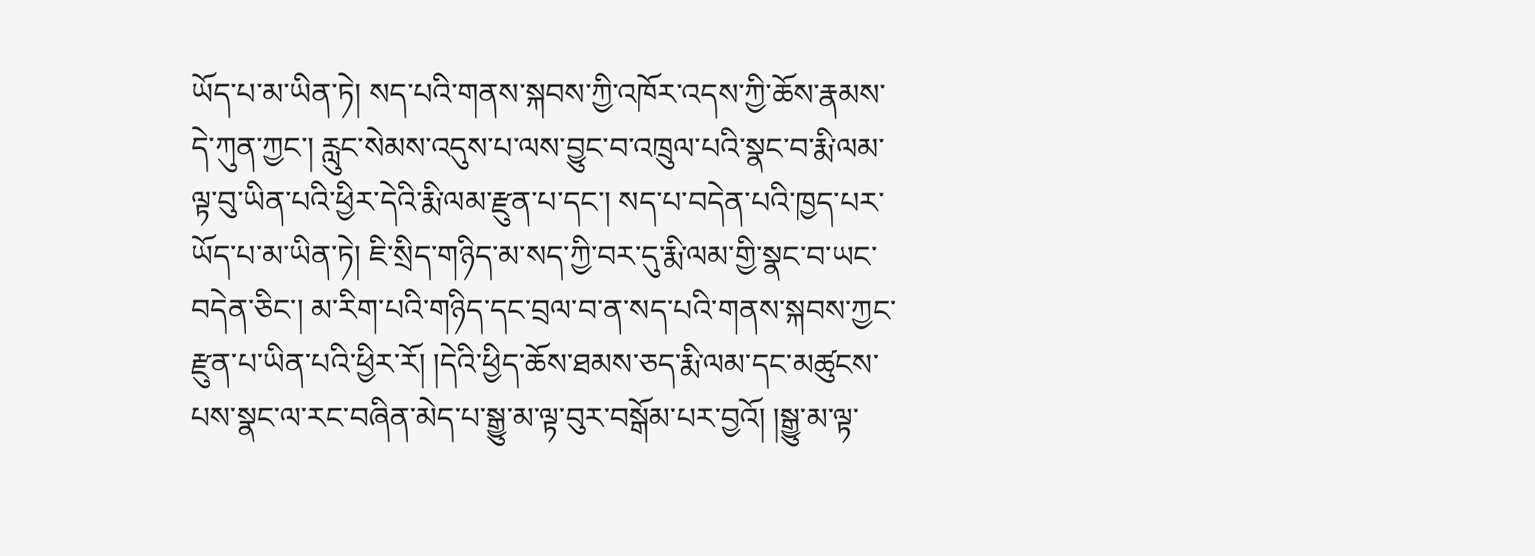ཡོད་པ་མ་ཡིན་ཏེ། སད་པའི་གནས་སྐབས་ཀྱི་འཁོར་འདས་ཀྱི་ཆོས་རྣམས་དེ་ཀུན་ཀྱང་། རླུང་སེམས་འདུས་པ་ལས་བྱུང་བ་འཁྲུལ་པའི་སྣང་བ་རྨི་ལམ་ལྟ་བུ་ཡིན་པའི་ཕྱིར་དེའི་རྨི་ལམ་རྫུན་པ་དང་། སད་པ་བདེན་པའི་ཁྱད་པར་ཡོད་པ་མ་ཡིན་ཏེ། ཇི་སྲིད་གཉིད་མ་སད་ཀྱི་བར་དུ་རྨི་ལམ་གྱི་སྣང་བ་ཡང་བདེན་ཅིང་། མ་རིག་པའི་གཉིད་དང་བྲལ་བ་ན་སད་པའི་གནས་སྐབས་ཀྱང་རྫུན་པ་ཡིན་པའི་ཕྱིར་རོ། །དེའི་ཕྱིད་ཆོས་ཐམས་ཅད་རྨི་ལམ་དང་མཚུངས་པས་སྣང་ལ་རང་བཞིན་མེད་པ་སྒྱུ་མ་ལྟ་བུར་བསྒོམ་པར་བྱའོ། །སྒྱུ་མ་ལྟ་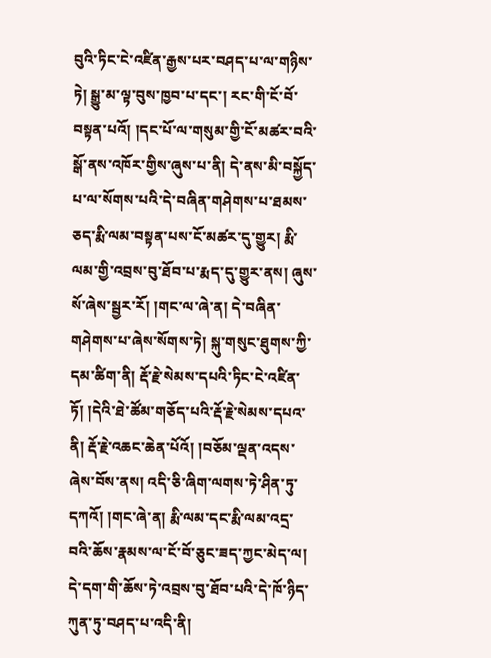བུའི་ཏིང་ངེ་འཛིན་རྒྱས་པར་བཤད་པ་ལ་གཉིས་ཏེ། སྒྱུ་མ་ལྟ་བུས་ཁྱབ་པ་དང་། རང་གི་ངོ་བོ་བསྟན་པའོ། །དང་པོ་ལ་གསུམ་གྱི་ངོ་མཚར་བའི་སྒོ་ནས་འཁོར་གྱིས་ཞུས་པ་ནི། དེ་ནས་མི་བསྐྱོད་པ་ལ་སོགས་པའི་དེ་བཞིན་གཤེགས་པ་ཐམས་ཅད་རྨི་ལམ་བསྟན་པས་ངོ་མཚར་དུ་གྱུར། རྨི་ལམ་གྱི་འབྲས་བུ་ཐོབ་པ་རྨད་དུ་གྱུར་ནས། ཞུས་སོ་ཞེས་སྦྱར་རོ། །གང་ལ་ཞེ་ན། དེ་བཞིན་གཤེགས་པ་ཞེས་སོགས་ཏེ། སྐུ་གསུང་ཐུགས་ཀྱི་དམ་ཚིག་ནི། རྡོ་རྗེ་སེམས་དཔའི་ཏིང་ངེ་འཛིན་ཏོ། །དེའི་ཐེ་ཚོམ་གཅོད་པའི་རྡོ་རྗེ་སེམས་དཔའ་ནི། རྡོ་རྗེ་འཆང་ཆེན་པོའོ། །བཅོམ་ལྡན་འདས་ཞེས་བོས་ནས། འདི་ཅི་ཞིག་ལགས་ཏེ་ཤིན་ཏུ་དཀའོ། །གང་ཞེ་ན། རྨི་ལམ་དང་རྨི་ལམ་འདྲ་བའི་ཆོས་རྣམས་ལ་ངོ་བོ་ཅུང་ཟད་ཀྱང་མེད་ལ། དེ་དག་གི་ཆོས་ཏེ་འབྲས་བུ་ཐོབ་པའི་དེ་ཁོ་ཉིད་ཀུན་ཏུ་བཤད་པ་འདི་ནི།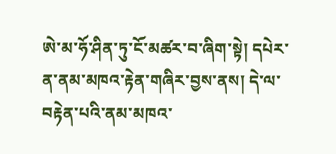ཨེ་མ་ཧོ་ཤིན་ཏུ་ངོ་མཚར་བ་ཞིག་སྟེ། དཔེར་ན་ནམ་མཁའ་རྟེན་གཞིར་བྱས་ནས། དེ་ལ་བརྟེན་པའི་ནམ་མཁའ་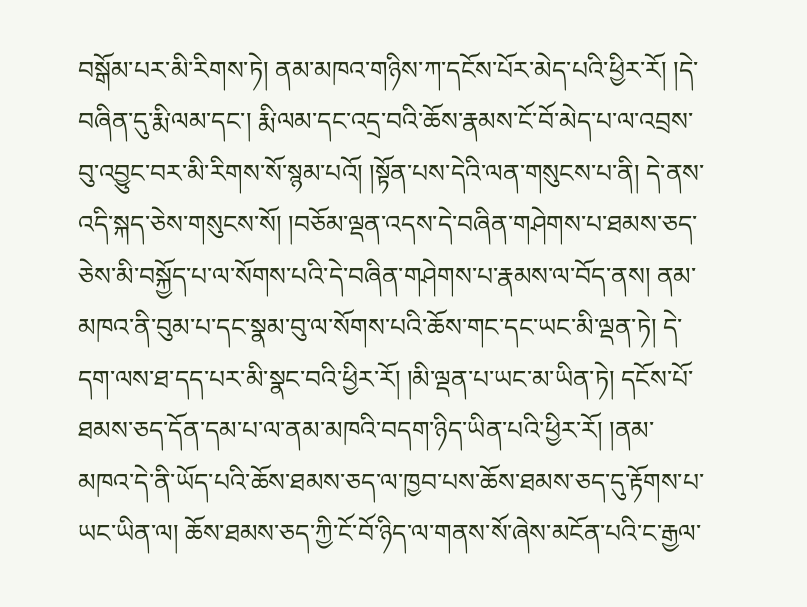བསྒོམ་པར་མི་རིགས་ཏེ། ནམ་མཁའ་གཉིས་ཀ་དངོས་པོར་མེད་པའི་ཕྱིར་རོ། །དེ་བཞིན་དུ་རྨི་ལམ་དང་། རྨི་ལམ་དང་འདྲ་བའི་ཆོས་རྣམས་ངོ་བོ་མེད་པ་ལ་འབྲས་བུ་འབྱུང་བར་མི་རིགས་སོ་སྙམ་པའོ། །སྟོན་པས་དེའི་ལན་གསུངས་པ་ནི། དེ་ནས་འདི་སྐད་ཅེས་གསུངས་སོ། །བཅོམ་ལྡན་འདས་དེ་བཞིན་གཤེགས་པ་ཐམས་ཅད་ཅེས་མི་བསྐྱོད་པ་ལ་སོགས་པའི་དེ་བཞིན་གཤེགས་པ་རྣམས་ལ་བོད་ནས། ནམ་མཁའ་ནི་བུམ་པ་དང་སྣམ་བུ་ལ་སོགས་པའི་ཆོས་གང་དང་ཡང་མི་ལྡན་ཏེ། དེ་དག་ལས་ཐ་དད་པར་མི་སྣང་བའི་ཕྱིར་རོ། །མི་ལྡན་པ་ཡང་མ་ཡིན་ཏེ། དངོས་པོ་ཐམས་ཅད་དོན་དམ་པ་ལ་ནམ་མཁའི་བདག་ཉིད་ཡིན་པའི་ཕྱིར་རོ། །ནམ་མཁའ་དེ་ནི་ཡོད་པའི་ཆོས་ཐམས་ཅད་ལ་ཁྱབ་པས་ཆོས་ཐམས་ཅད་དུ་རྟོགས་པ་ཡང་ཡིན་ལ། ཆོས་ཐམས་ཅད་ཀྱི་ངོ་བོ་ཉིད་ལ་གནས་སོ་ཞེས་མངོན་པའི་ང་རྒྱལ་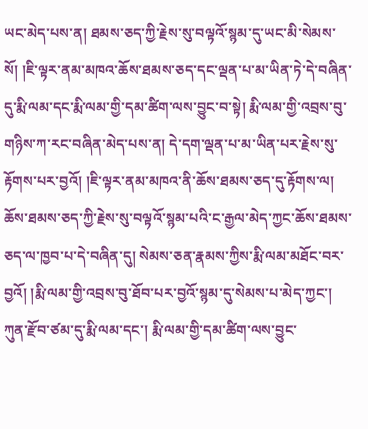ཡང་མེད་པས་ན། ཐམས་ཅད་ཀྱི་རྗེས་སུ་བལྟའོ་སྙམ་དུ་ཡང་མི་སེམས་སོ། །ཇི་ལྟར་ནམ་མཁའ་ཆོས་ཐམས་ཅད་དང་ལྡན་པ་མ་ཡིན་ཏེ་དེ་བཞིན་དུ་རྨི་ལམ་དང་རྨི་ལམ་གྱི་དམ་ཚིག་ལས་བྱུང་བ་སྟེ། རྨི་ལམ་གྱི་འབྲས་བུ་གཉིས་ཀ་རང་བཞིན་མེད་པས་ན། དེ་དག་ལྡན་པ་མ་ཡིན་པར་རྗེས་སུ་རྟོགས་པར་བྱའོ། །ཇི་ལྟར་ནམ་མཁའ་ནི་ཆོས་ཐམས་ཅད་དུ་རྟོགས་ལ། ཆོས་ཐམས་ཅད་ཀྱི་རྗེས་སུ་བལྟའོ་སྙམ་པའི་ང་རྒྱལ་མེད་ཀྱང་ཆོས་ཐམས་ཅད་ལ་ཁྱབ་པ་དེ་བཞིན་དུ། སེམས་ཅན་རྣམས་ཀྱིས་རྨི་ལམ་མཐོང་བར་བྱའོ། །རྨི་ལམ་གྱི་འབྲས་བུ་ཐོབ་པར་བྱའོ་སྙམ་དུ་སེམས་པ་མེད་ཀྱང་། ཀུན་རྫོབ་ཙམ་དུ་རྨི་ལམ་དང་། རྨི་ལམ་གྱི་དམ་ཚིག་ལས་བྱུང་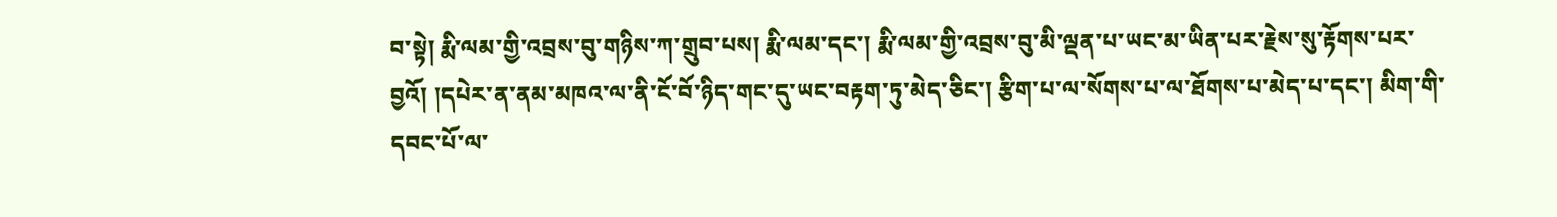བ་སྟེ། རྨི་ལམ་གྱི་འབྲས་བུ་གཉིས་ཀ་གྲུབ་པས། རྨི་ལམ་དང་། རྨི་ལམ་གྱི་འབྲས་བུ་མི་ལྡན་པ་ཡང་མ་ཡིན་པར་རྗེས་སུ་རྟོགས་པར་བྱའོ། །དཔེར་ན་ནམ་མཁའ་ལ་ནི་ངོ་བོ་ཉིད་གང་དུ་ཡང་བརྟག་ཏུ་མེད་ཅིང་། རྩིག་པ་ལ་སོགས་པ་ལ་ཐོགས་པ་མེད་པ་དང་། མིག་གི་དབང་པོ་ལ་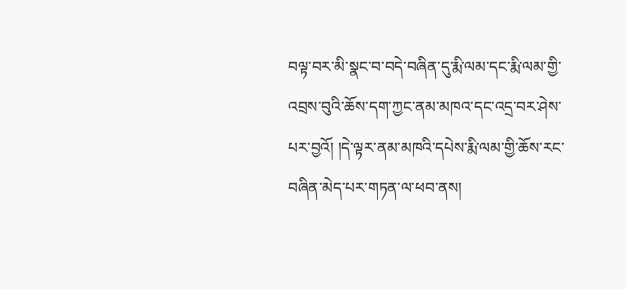བལྟ་བར་མི་སྣང་བ་བདེ་བཞིན་དུ་རྨི་ལམ་དང་རྨི་ལམ་གྱི་འབྲས་བུའི་ཆོས་དག་ཀྱང་ནམ་མཁའ་དང་འདྲ་བར་ཤེས་པར་བྱའོ། །དེ་ལྟར་ནམ་མཁའི་དཔེས་རྨི་ལམ་གྱི་ཆོས་རང་བཞིན་མེད་པར་གཏན་ལ་ཕབ་ནས།